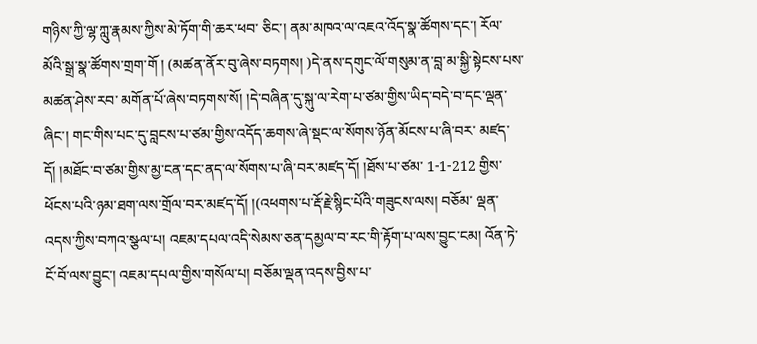གཉིས་ཀྱི་ལྷ་ཀླུ་རྣམས་ཀྱིས་མེ་ཏོག་གི་ཆར་ཕབ་ ཅིང་། ནམ་མཁའ་ལ་འཇའ་འོད་སྣ་ཚོགས་དང་། རོལ་མོའི་སྒྲ་སྣ་ཚོགས་གྲག་གོ ། (མཚན་ནོར་བུ་ཞེས་བཏགས། )དེ་ནས་དགུང་ལོ་གསུམ་ན་བླ་མ་སྐྱི་སྟེངས་པས་མཚན་ཤེས་རབ་ མགོན་པོ་ཞེས་བཏགས་སོ། །དེ་བཞིན་དུ་སྐུ་ལ་རེག་པ་ཙམ་གྱིས་ཡིད་བདེ་བ་དང་ལྡན་ཞིང་། གང་གིས་པང་དུ་བླངས་པ་ཙམ་གྱིས་འདོད་ཆགས་ཞེ་སྡང་ལ་སོགས་ཉོན་མོངས་པ་ཞི་བར་ མཛད་དོ། །མཐོང་བ་ཙམ་གྱིས་མྱ་ངན་དང་ནད་ལ་སོགས་པ་ཞི་བར་མཛད་དོ། །ཐོས་པ་ཙམ་ 1-1-212 གྱིས་ཕོངས་པའི་ཉམ་ཐག་ལས་གྲོལ་བར་མཛད་དོ། །(འཕགས་པ་རྡོ་རྗེ་སྙིང་པོའི་གཟུངས་ལས། བཅོམ་ ལྡན་འདས་ཀྱིས་བཀའ་སྩལ་པ། འཇམ་དཔལ་འདི་སེམས་ཅན་དམྱལ་བ་རང་གི་རྟོག་པ་ལས་བྱུང་ངམ། འོན་ཏེ་ངོ་བོ་ལས་བྱུང་། འཇམ་དཔལ་གྱིས་གསོལ་པ། བཅོམ་ལྡན་འདས་བྱིས་པ་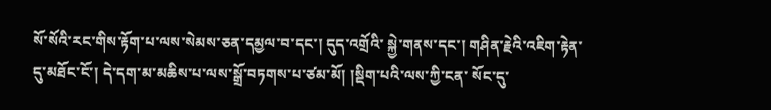སོ་སོའི་རང་གིས་རྟོག་པ་ལས་སེམས་ཅན་དམྱལ་བ་དང་། དུད་འགྲོའི་ སྐྱེ་གནས་དང་། གཤིན་རྗེའི་འཇིག་རྟེན་དུ་མཐོང་ངོ་། དེ་དག་མ་མཆིས་པ་ལས་སྒྲོ་བཏགས་པ་ཙམ་མོ། །སྡིག་པའི་ལས་ཀྱི་ངན་ སོང་དུ་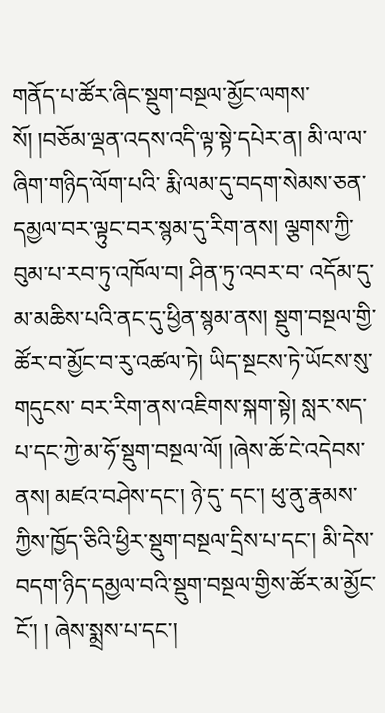གནོད་པ་ཚོར་ཞིང་སྡུག་བསྔལ་མྱོང་ལགས་སོ། །བཅོམ་ལྡན་འདས་འདི་ལྟ་སྟེ་དཔེར་ན། མི་ལ་ལ་ཞིག་གཉིད་ལོག་པའི་ རྨི་ལམ་དུ་བདག་སེམས་ཅན་དམྱལ་བར་ལྟུང་བར་སྙམ་དུ་རིག་ནས། ལྕགས་ཀྱི་བུམ་པ་རབ་ཏུ་འཁོལ་བ། ཤིན་ཏུ་འབར་བ་ འདོམ་དུ་མ་མཆིས་པའི་ནང་དུ་ཕྱིན་སྙམ་ནས། སྡུག་བསྔལ་གྱི་ཚོར་བ་མྱོང་བ་རུ་འཚལ་ཏེ། ཡིད་སྔངས་ཏེ་ཡོངས་སུ་གདུངས་ བར་རིག་ནས་འཇིགས་སྐག་སྟེ། སླར་སད་པ་དང་ཀྱེ་མ་ཧོ་སྡུག་བསྔལ་ལོ། །ཞེས་ཆོ་ངེ་འདེབས་ནས། མཛའ་བཤེས་དང་། ཉེ་དུ་ དང་། ཕུ་ནུ་རྣམས་ཀྱིས་ཁྱོད་ཅིའི་ཕྱིར་སྡུག་བསྔལ་དྲིས་པ་དང་། མི་དེས་བདག་ཉིད་དམྱལ་བའི་སྡུག་བསྔལ་གྱིས་ཚོར་མ་མྱོང་ངོ་། ། ཞེས་སྨྲས་པ་དང་།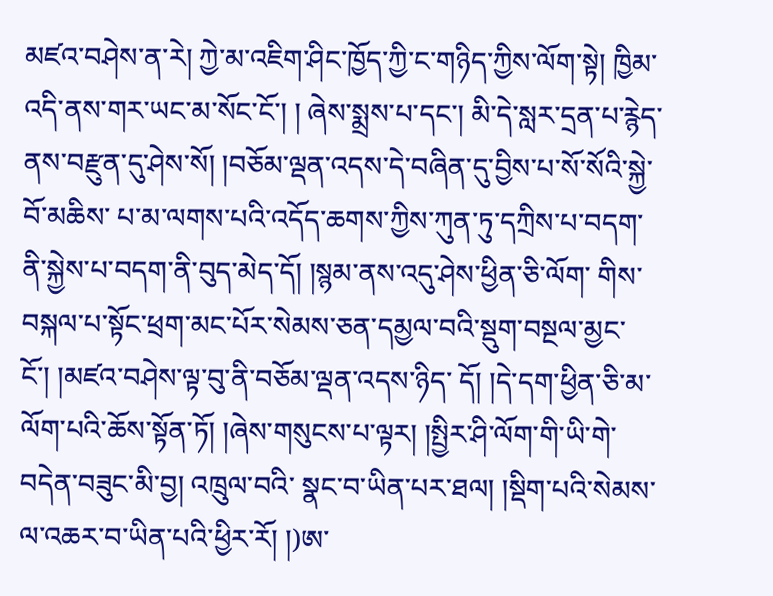མཛའ་བཤེས་ན་རེ། ཀྱེ་མ་འཇིག་ཤིང་ཁྱོད་ཀྱི་ང་གཉིད་ཀྱིས་ལོག་སྟེ། ཁྱིམ་འདི་ནས་གར་ཡང་མ་སོང་ངོ་། ། ཞེས་སྨྲས་པ་དང་། མི་དེ་སླར་དྲན་པ་རྙེད་ནས་བརྫུན་དུ་ཤེས་སོ། །བཅོམ་ལྡན་འདས་དེ་བཞིན་དུ་བྱིས་པ་སོ་སོའི་སྐྱེ་བོ་མཆིས་ པ་མ་ལགས་པའི་འདོད་ཆགས་ཀྱིས་ཀུན་ཏུ་དཀྲིས་པ་བདག་ནི་སྐྱེས་པ་བདག་ནི་བུད་མེད་དོ། །སྙམ་ནས་འདུ་ཤེས་ཕྱིན་ཅི་ལོག་ གིས་བསྐལ་པ་སྟོང་ཕྲག་མང་པོར་སེམས་ཅན་དམྱལ་བའི་སྡུག་བསྔལ་མྱང་ངོ་། །མཛའ་བཤེས་ལྟ་བུ་ནི་བཅོམ་ལྡན་འདས་ཉིད་ དོ། །དེ་དག་ཕྱིན་ཅི་མ་ལོག་པའི་ཆོས་སྟོན་ཏོ། །ཞེས་གསུངས་པ་ལྟར། །སྤྱིར་ཤི་ལོག་གི་ཡི་གེ་བདེན་བཟུང་མི་བྱ། འཁྲུལ་བའི་ སྣང་བ་ཡིན་པར་ཐལ། །སྡིག་པའི་སེམས་ལ་འཆར་བ་ཡིན་པའི་ཕྱིར་རོ། །)ཨ་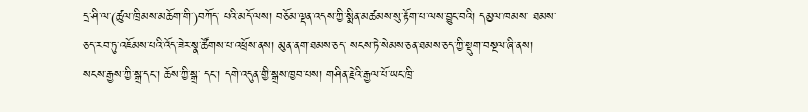དྲ་ཤི་ལ་(ཚུལ་ཁྲིམས་མཆོག་གི་)བཀོད་ པའི་མདོ་ལས། བཅོམ་ལྡན་འདས་ཀྱི་སྨིན་མཚམས་སུ་རྟོག་པ་ལས་བྱུང་བའི། དམྱལ་ཁམས་ ཐམས་ཅད་རབ་ཏུ་འཇོམས་པའི་འོད་ཟེར་སྣ་ཚོགས་པ་འཕྲོས་ནས། མུན་ནག་ཐམས་ཅད་ སངས་ཏེ་སེམས་ཅན་ཐམས་ཅད་ཀྱི་སྡུག་བསྔལ་ཞི་ནས། སངས་རྒྱས་ཀྱི་སྒྲ་དང་། ཆོས་ཀྱི་སྒྲ་ དང་། དགེ་འདུན་གྱི་སྒྲས་ཁྱབ་པས། གཤིན་རྗེའི་རྒྱལ་པོ་ཡང་ཁྲི་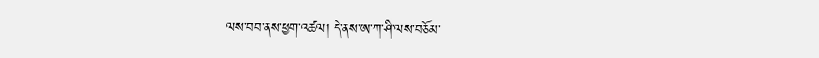ལས་བབ་ནས་ཕྱག་འཚལ། དེ་ནས་ཨ་ཀ་ཤི་ལས་བཅོམ་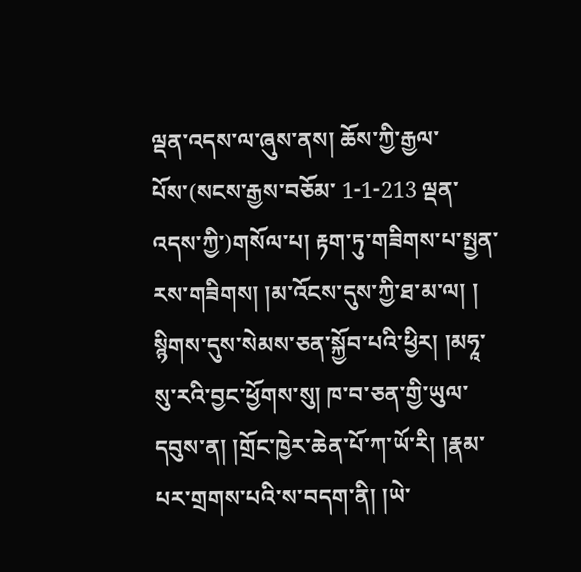ལྡན་འདས་ལ་ཞུས་ནས། ཆོས་ཀྱི་རྒྱལ་པོས་(སངས་རྒྱས་བཅོམ་ 1-1-213 ལྡན་འདས་ཀྱི་)གསོལ་པ། རྟག་ཏུ་གཟིགས་པ་སྤྱན་རས་གཟིགས། །མ་འོངས་དུས་ཀྱི་ཐ་མ་ལ། ། སྙིགས་དུས་སེམས་ཅན་སྐྱོབ་པའི་ཕྱིར། །མཧཱ་སུ་རའི་བྱང་ཕྱོགས་སུ། ཁ་བ་ཅན་གྱི་ཡུལ་ དབུས་ན། །གྲོང་ཁྱེར་ཆེན་པོ་ཀ་ཡོ་རི། །རྣམ་པར་གྲགས་པའི་ས་བདག་ནི། །ཡེ་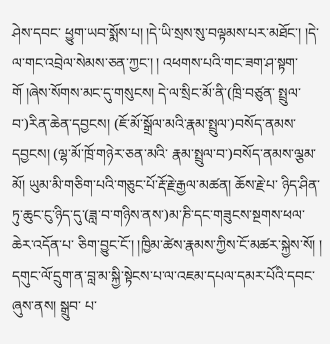ཤེས་དབང་ ཕྱུག་ཡབ་སྨོས་པ། །དེ་ཡི་སྲས་སུ་བལྟམས་པར་མཐོང་། །དེ་ལ་གང་འབྲེལ་སེམས་ཅན་ཀྱང་། ། འཕགས་པའི་གང་ཟག་ཤ་སྟག་གོ །ཞེས་སོགས་མང་དུ་གསུངས། དེ་ལ་སྲིང་མོ་ནི་(ཁྲི་བཙུན་ སྤྲུལ་བ་)རིན་ཆེན་དབྱངས། (ཇོ་མོ་སྒྲོལ་མའི་རྣམ་སྤྲུལ་)བསོད་ནམས་དབྱངས། (ལྷ་མོ་ཁྲོ་གཉེར་ཅན་མའི་ རྣམ་སྤྲུལ་བ་)བསོད་ནམས་ལྕམ་མོ། ཡུམ་མི་གཅིག་པའི་གཅུང་པོ་རྡོ་རྗེ་རྒྱལ་མཚན། ཆོས་རྗེ་པ་ ཉིད་ཤིན་ཏུ་ཆུང་ངུ་ཉིད་དུ་(ཟླ་བ་གཉིས་ནས་)མ་ཎི་དང་གཟུངས་སྔགས་ཕལ་ཆེར་འདོན་པ་ ཅིག་བྱུང་ངོ་། །ཁྱིམ་ཚེས་རྣམས་ཀྱིས་ངོ་མཚར་སྐྱེས་སོ། ། དགུང་ལོ་དྲུག་ན་བླ་མ་སྐྱི་སྟེངས་པ་ལ་འཇམ་དཔལ་དམར་པོའི་དབང་ཞུས་ནས། སྒྲུབ་ པ་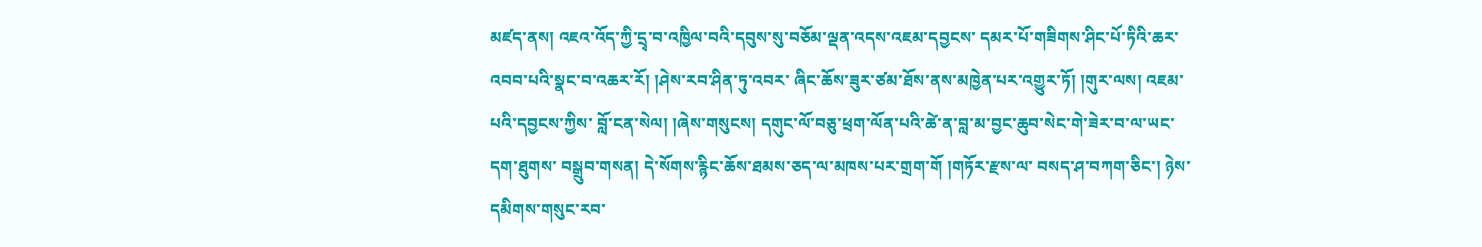མཛད་ནས། འཇའ་འོད་ཀྱི་དྲྭ་བ་འཁྱིལ་བའི་དབུས་སུ་བཅོམ་ལྡན་འདས་འཇམ་དབྱངས་ དམར་པོ་གཟིགས་ཤིང་པོ་ཏིའི་ཆར་འབབ་པའི་སྣང་བ་འཆར་རོ། །ཤེས་རབ་ཤིན་ཏུ་འབར་ ཞིང་ཆོས་ཟུར་ཙམ་ཐོས་ནས་མཁྱེན་པར་འགྱུར་ཏོ། །གུར་ལས། འཇམ་པའི་དབྱངས་ཀྱིས་ བློ་ངན་སེལ། །ཞེས་གསུངས། དགུང་ལོ་བཅུ་ཕྲག་ལོན་པའི་ཚེ་ན་བླ་མ་བྱང་ཆུབ་སེང་གེ་ཟེར་བ་ལ་ཡང་དག་ཐུགས་ བསྒྲུབ་གསན། དེ་སོགས་རྙིང་ཆོས་ཐམས་ཅད་ལ་མཁས་པར་གྲག་གོ །གཏོར་རྫས་ལ་ བསད་ཤ་བཀག་ཅིང་། ཉེས་དམིགས་གསུང་རབ་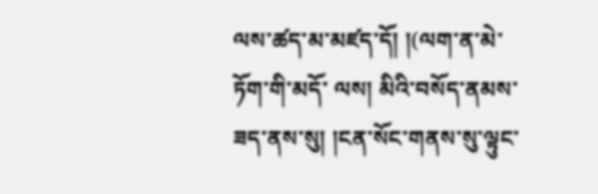ལས་ཚད་མ་མཛད་དོ། །(ལག་ན་མེ་ཏོག་གི་མདོ་ ལས། མིའི་བསོད་ནམས་ཟད་ནས་སུ། །ངན་སོང་གནས་སུ་ལྟུང་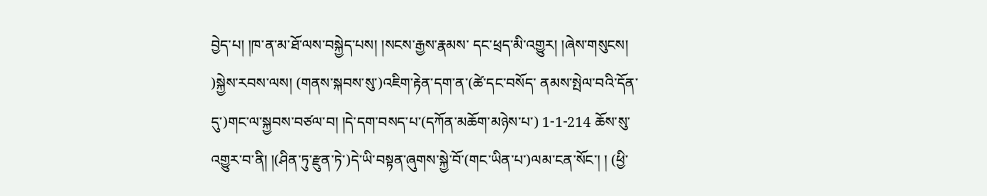བྱེད་པ། །ཁ་ན་མ་ཐོ་ལས་བསྐྱེད་པས། །སངས་རྒྱས་རྣམས་ དང་ཕྲད་མི་འགྱུར། །ཞེས་གསུངས། )སྐྱེས་རབས་ལས། (གནས་སྐབས་སུ་)འཇིག་རྟེན་དག་ན་(ཚེ་དང་བསོད་ ནམས་སྤེལ་བའི་དོན་དུ་)གང་ལ་སྐྱབས་བཙལ་བ། །དེ་དག་བསད་པ་(དཀོན་མཆོག་མཉེས་པ་) 1-1-214 ཆོས་སུ་འགྱུར་བ་ནི། །(ཤིན་ཏུ་རྫུན་ཏེ་)དེ་ཡི་བསྟན་ཞུགས་སྐྱེ་བོ་(གང་ཡིན་པ་)ལམ་ངན་སོང་། ། (ཕྱི་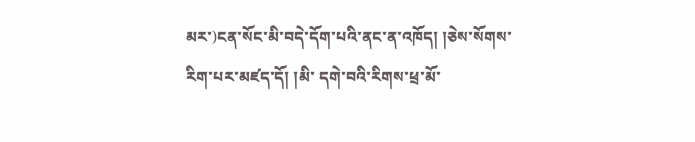མར་)ངན་སོང་མི་བདེ་དོག་པའི་ནང་ན་འཁོད། །ཅེས་སོགས་རིག་པར་མཛད་དོ། །མི་ དགེ་བའི་རིགས་ཕྲ་མོ་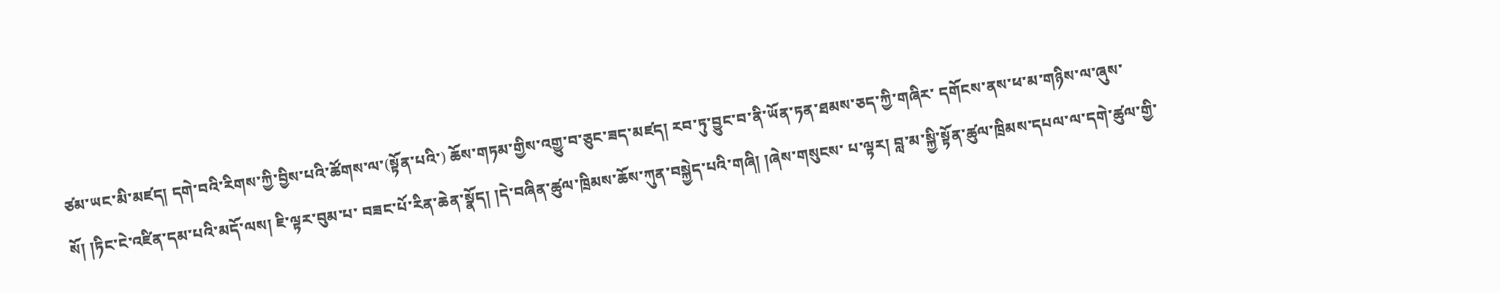ཙམ་ཡང་མི་མཛད། དགེ་བའི་རིགས་ཀྱི་བྱིས་པའི་ཚོགས་ལ་(སྟོན་པའི་) ཆོས་གཏམ་གྱིས་འགྱུ་བ་ཅུང་ཟད་མཛད། རབ་ཏུ་བྱུང་བ་ནི་ཡོན་ཏན་ཐམས་ཅད་ཀྱི་གཞིར་ དགོངས་ནས་ཕ་མ་གཉིས་ལ་ཞུས་སོ། །ཏིང་ངེ་འཛིན་དམ་པའི་མདོ་ལས། ཇི་ལྟར་བུམ་པ་ བཟང་པོ་རིན་ཆེན་སྣོད། །དེ་བཞིན་ཚུལ་ཁྲིམས་ཆོས་ཀུན་བསྐྱེད་པའི་གཞི། །ཞེས་གསུངས་ པ་ལྟར། བླ་མ་སྐྱི་སྟོན་ཚུལ་ཁྲིམས་དཔལ་ལ་དགེ་ཚུལ་གྱི་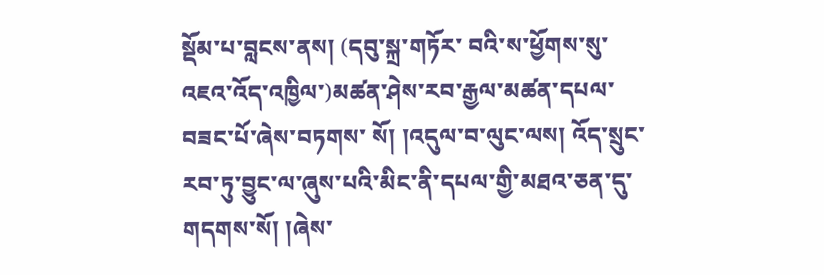སྡོམ་པ་བླངས་ནས། (དབུ་སྐྲ་གཏོར་ བའི་ས་ཕྱོགས་སུ་འཇའ་འོད་འཁྱིལ་)མཚན་ཤེས་རབ་རྒྱལ་མཚན་དཔལ་བཟང་པོ་ཞེས་བཏགས་ སོ། །འདུལ་བ་ལུང་ལས། འོད་སྲུང་རབ་ཏུ་བྱུང་ལ་ཞུས་པའི་མིང་ནི་དཔལ་གྱི་མཐའ་ཅན་དུ་ གདགས་སོ། །ཞེས་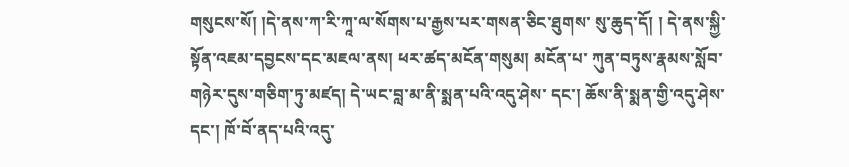གསུངས་སོ། །དེ་ནས་ཀ་རི་ཀཱ་ལ་སོགས་པ་རྒྱས་པར་གསན་ཅིང་ཐུགས་ སུ་ཆུད་དོ། ། དེ་ནས་སྐྱི་སྟོན་འཇམ་དབྱངས་དང་མཇལ་ནས། ཕར་ཚད་མངོན་གསུམ། མངོན་པ་ ཀུན་བཏུས་རྣམས་སློབ་གཉེར་དུས་གཅིག་ཏུ་མཛད། དེ་ཡང་བླ་མ་ནི་སྨན་པའི་འདུ་ཤེས་ དང་། ཆོས་ནི་སྨན་གྱི་འདུ་ཤེས་དང་། ཁོ་བོ་ནད་པའི་འདུ་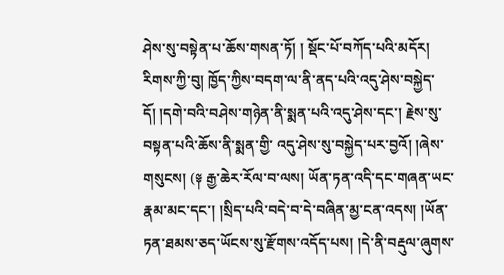ཤེས་སུ་བསྟེན་པ་ཆོས་གསན་ཏོ། ། སྡོང་པོ་བཀོད་པའི་མདོར། རིགས་ཀྱི་བུ། ཁྱོད་ཀྱིས་བདག་ལ་ནི་ནད་པའི་འདུ་ཤེས་བསྐྱེད་ དོ། །དགེ་བའི་བཤེས་གཉེན་ནི་སྨན་པའི་འདུ་ཤེས་དང་། རྗེས་སུ་བསྟན་པའི་ཆོས་ནི་སྨན་གྱི་ འདུ་ཤེས་སུ་བསྐྱེད་པར་བྱའོ། །ཞེས་གསུངས། (༈ རྒྱ་ཆེར་རོལ་བ་ལས། ཡོན་ཏན་འདི་དང་གཞན་ཡང་རྣམ་མང་དང་། །སྲིད་པའི་བདེ་བ་དེ་བཞིན་མྱ་ངན་འདས། །ཡོན་ ཏན་ཐམས་ཅད་ཡོངས་སུ་རྫོགས་འདོད་པས། །དེ་ནི་བརྡུལ་ཞུགས་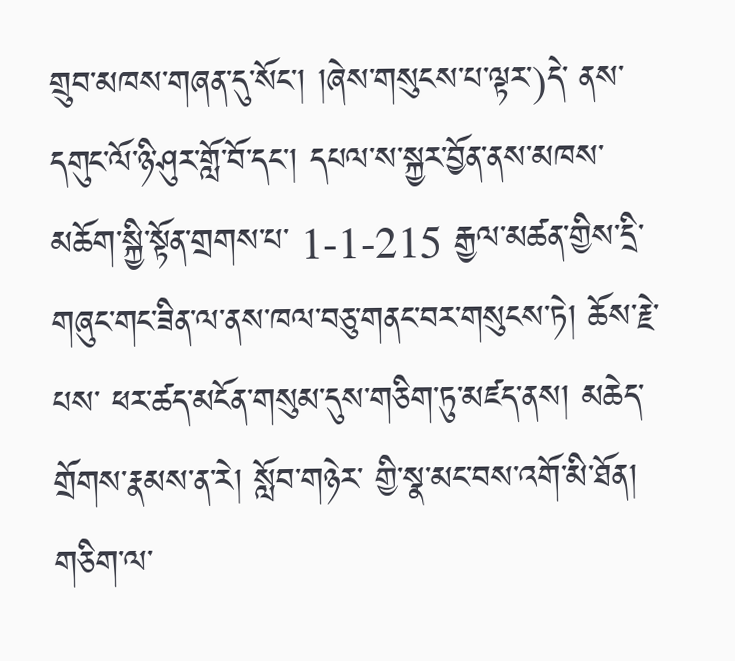གྲུབ་མཁས་གཞན་དུ་སོང་། །ཞེས་གསུངས་པ་ལྟར་)དེ་ ནས་དགུང་ལོ་ཉི་ཤུར་གློ་བོ་དང་། དཔལ་ས་སྐྱར་བྱོན་ནས་མཁས་མཆོག་སྐྱི་སྟོན་གྲགས་པ་ 1-1-215 རྒྱལ་མཚན་གྱིས་དྲི་གཞུང་གང་ཟིན་ལ་ནས་ཁལ་བཅུ་གནང་བར་གསུངས་ཏེ། ཆོས་རྗེ་པས་ ཕར་ཚད་མངོན་གསུམ་དུས་གཅིག་ཏུ་མཛད་ནས། མཆེད་གྲོགས་རྣམས་ན་རེ། སློབ་གཉེར་ གྱི་སྣ་མང་བས་འགོ་མི་ཐོན། གཅིག་ལ་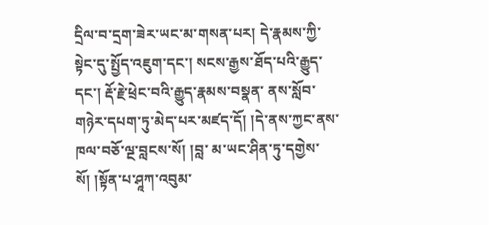དྲིལ་བ་དྲག་ཟེར་ཡང་མ་གསན་པར། དེ་རྣམས་ཀྱི་ སྟེང་དུ་སྤྱོད་འཇུག་དང་། སངས་རྒྱས་ཐོད་པའི་རྒྱུད་དང་། རྡོ་རྗེ་ཕྲེང་བའི་རྒྱུད་རྣམས་བསྣན་ ནས་སློབ་གཉེར་དཔག་ཏུ་མེད་པར་མཛད་དོ། །དེ་ནས་ཀྱང་ནས་ཁལ་བཅོ་ལྔ་བླངས་སོ། །བླ་ མ་ཡང་ཤིན་ཏུ་དགྱེས་སོ། །སྟོན་པ་ཤཱཀ་འབུམ་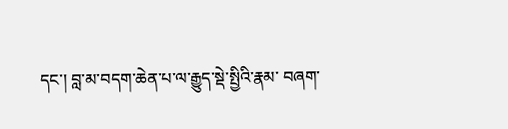དང་། བླ་མ་བདག་ཆེན་པ་ལ་རྒྱུད་སྡེ་སྤྱིའི་རྣམ་ བཞག་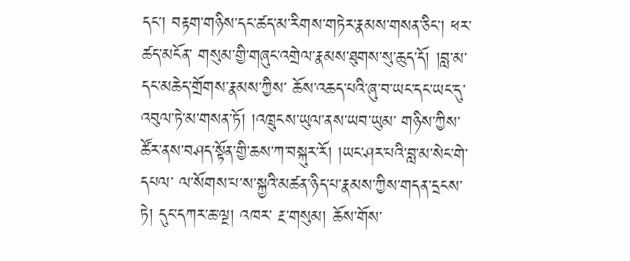དང་། བརྟག་གཉིས་དང་ཚད་མ་རིགས་གཏེར་རྣམས་གསན་ཅིང་། ཕར་ཚད་མངོན་ གསུམ་གྱི་གཞུང་འགྲེལ་རྣམས་ཐུགས་སུ་ཆུད་དོ། །བླ་མ་དང་མཆེད་གྲོགས་རྣམས་ཀྱིས་ ཆོས་འཆད་པའི་ཞུ་བ་ཡང་དང་ཡང་དུ་འབུལ་ཏེ་མ་གསན་ཏོ། །འཁྲུངས་ཡུལ་ནས་ཡབ་ཡུམ་ གཉིས་ཀྱིས་ཚོར་ནས་བཤད་སྟོན་གྱི་ཆས་ཀ་བསྐུར་རོ། །ཡང་ཤར་པའི་བླ་མ་སེང་གེ་དཔལ་ ལ་སོགས་པ་ས་སྐྱའི་མཚན་ཉིད་པ་རྣམས་ཀྱིས་གདན་དྲངས་ཏེ། དུང་དཀར་ཆ་ལྔ། འཁར་ རྔ་གསུམ། ཆོས་གོས་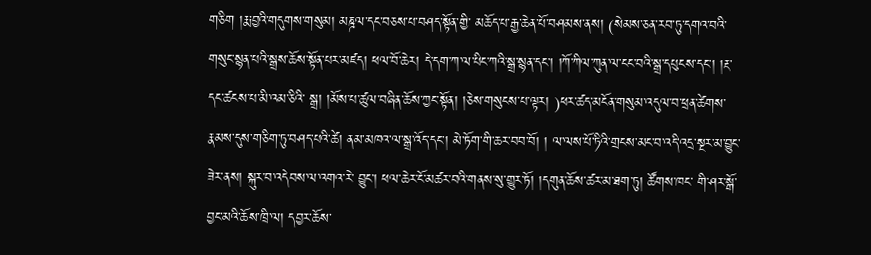གཅིག །རྨ་བྱའི་གདུགས་གསུམ། མཎྜལ་དང་བཅས་པ་བཤད་སྟོན་གྱི་ མཆོད་པ་རྒྱ་ཆེན་པོ་བཤམས་ནས། (སེམས་ཅན་རབ་ཏུ་དགའ་བའི་གསུང་སྙན་པའི་སྒྲས་ཆོས་སྟོན་པར་མཛད། ཕལ་བོ་ཆེར། དེ་དག་ཀ་ལ་པིང་ཀའི་སྒྲ་སྙན་དང་། །ཀོ་ཀིལ་ཀུན་ལ་ངང་བའི་སྒྲ་དཔུངས་དང་། །རྔ་དང་ཚངས་པ་མི་འམ་ཅིའི་ སྒྲ། །མོས་པ་ཚུལ་བཞིན་ཆོས་ཀྱང་སྟོན། །ཅེས་གསུངས་པ་ལྟར། )ཕར་ཚད་མངོན་གསུམ་འདུལ་བ་ཕྲན་ཚེགས་ རྣམས་དུས་གཅིག་ཏུ་བཤད་པའི་ཚེ། ནམ་མཁའ་ལ་སྒྲ་འོད་དང་། མེ་ཏོག་གི་ཆར་བབ་བོ། ། ལ་ལས་པོ་ཏིའི་གྲངས་མང་བ་འདི་འདྲ་སྔར་མ་བྱུང་ཟེར་ནས། སྐུར་བ་འདེབས་ལ་འགའ་རེ་ བྱུང་། ཕལ་ཆེར་ངོ་མཚར་བའི་གནས་སུ་གྱུར་ཏོ། །དགུན་ཆོས་ཚར་མ་ཐག་ཏུ། ཚོགས་ཁང་ གི་ཤར་སྒོ་བྱང་མའི་ཆོས་ཁྲི་ལ། དབྱར་ཆོས་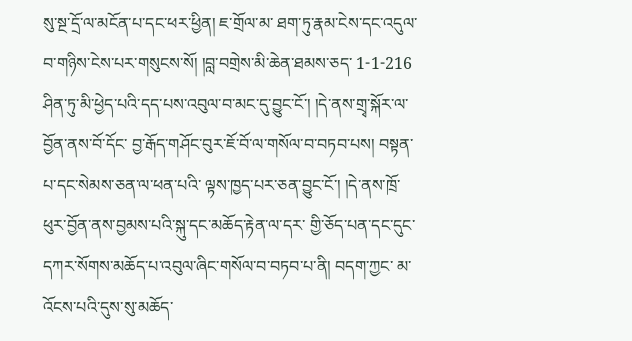སུ་སྔ་དྲོ་ལ་མངོན་པ་དང་ཕར་ཕྱིན། ཇ་གྲོལ་མ་ ཐག་ཏུ་རྣམ་ངེས་དང་འདུལ་བ་གཉིས་ངེས་པར་གསུངས་སོ། །བླ་བགྲེས་མི་ཆེན་ཐམས་ཅད་ 1-1-216 ཤིན་ཏུ་མི་ཕྱེད་པའི་དད་པས་འབུལ་བ་མང་དུ་བྱུང་ངོ་། །དེ་ནས་གྲྭ་སྐོར་ལ་བྱོན་ནས་བོ་དོང་ བྱ་རྒོད་གཤོང་བུར་ཇོ་བོ་ལ་གསོལ་བ་བཏབ་པས། བསྟན་པ་དང་སེམས་ཅན་ལ་ཕན་པའི་ ལྟས་ཁྱད་པར་ཅན་བྱུང་ངོ་། །དེ་ནས་ཁྲོ་ཕུར་བྱོན་ནས་བྱམས་པའི་སྐུ་དང་མཆོད་རྟེན་ལ་དར་ གྱི་ཅོད་པན་དང་དུང་དཀར་སོགས་མཆོད་པ་འབུལ་ཞིང་གསོལ་བ་བཏབ་པ་ནི། བདག་ཀྱང་ མ་འོངས་པའི་དུས་སུ་མཆོད་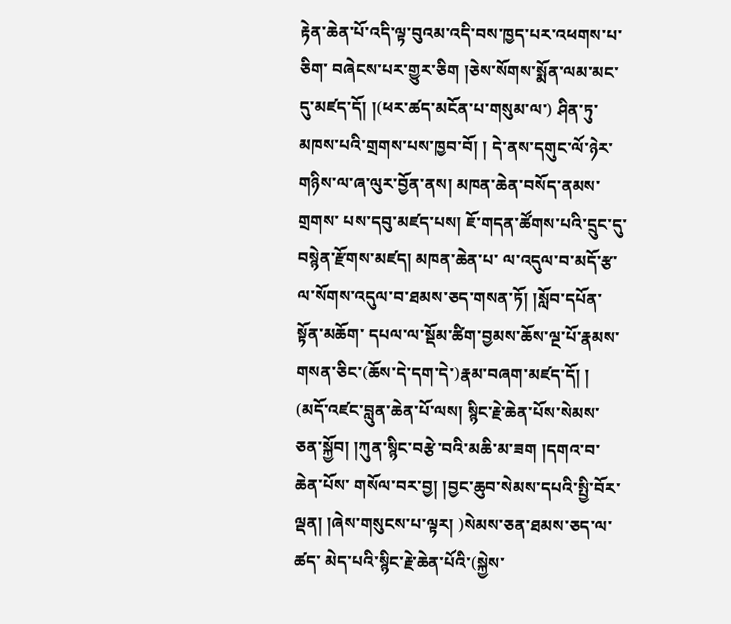རྟེན་ཆེན་པོ་འདི་ལྟ་བུའམ་འདི་བས་ཁྱད་པར་འཕགས་པ་ཅིག་ བཞེངས་པར་གྱུར་ཅིག །ཅེས་སོགས་སྨོན་ལམ་མང་དུ་མཛད་དོ། །(ཕར་ཚད་མངོན་པ་གསུམ་ལ་) ཤིན་ཏུ་མཁས་པའི་གྲགས་པས་ཁྱབ་བོ། ། དེ་ནས་དགུང་ལོ་ཉེར་གཉིས་ལ་ཞ་ལུར་བྱོན་ནས། མཁན་ཆེན་བསོད་ནམས་གྲགས་ པས་དབུ་མཛད་པས། ཇོ་གདན་ཚོགས་པའི་དྲུང་དུ་བསྙེན་རྫོགས་མཛད། མཁན་ཆེན་པ་ ལ་འདུལ་བ་མདོ་རྩ་ལ་སོགས་འདུལ་བ་ཐམས་ཅད་གསན་ཏོ། །སློབ་དཔོན་སྟོན་མཆོག་ དཔལ་ལ་སྡོམ་ཚིག་བྱམས་ཆོས་ལྔ་པོ་རྣམས་གསན་ཅིང་(ཆོས་དེ་དག་དེ་)རྣམ་བཞག་མཛད་དོ། ། (མདོ་འཛང་བླུན་ཆེན་པོ་ལས། སྙིང་རྗེ་ཆེན་པོས་སེམས་ཅན་སྐྱོབ། །ཀུན་སྙིང་བརྩེ་བའི་མཆི་མ་ཟག །དགའ་བ་ཆེན་པོས་ གསོལ་བར་བྱ། །བྱང་ཆུབ་སེམས་དཔའི་སྤྱི་བོར་ལྡན། །ཞེས་གསུངས་པ་ལྟར། )སེམས་ཅན་ཐམས་ཅད་ལ་ཚད་ མེད་པའི་སྙིང་རྗེ་ཆེན་པོའི་(སྐྱེས་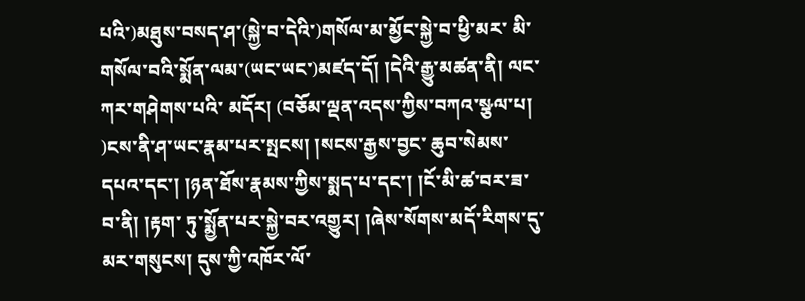པའི་)མཐུས་བསད་ཤ་(སྐྱེ་བ་དེའི་)གསོལ་མ་མྱོང་སྐྱེ་བ་ཕྱི་མར་ མི་གསོལ་བའི་སྨོན་ལམ་(ཡང་ཡང་)མཛད་དོ། །དེའི་རྒྱུ་མཚན་ནི། ལང་ཀར་གཤེགས་པའི་ མདོར། (བཅོམ་ལྡན་འདས་ཀྱིས་བཀའ་སྩལ་པ། )ངས་ནི་ཤ་ཡང་རྣམ་པར་སྤངས། །སངས་རྒྱས་བྱང་ ཆུབ་སེམས་དཔའ་དང་། །ཉན་ཐོས་རྣམས་ཀྱིས་སྨད་པ་དང་། །ངོ་མི་ཚ་བར་ཟ་བ་ནི། །རྟག་ ཏུ་སྨྱོན་པར་སྐྱེ་བར་འགྱུར། །ཞེས་སོགས་མདོ་རིགས་དུ་མར་གསུངས། དུས་ཀྱི་འཁོར་ལོ་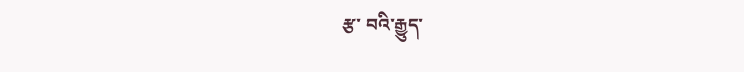རྩ་ བའི་རྒྱུད་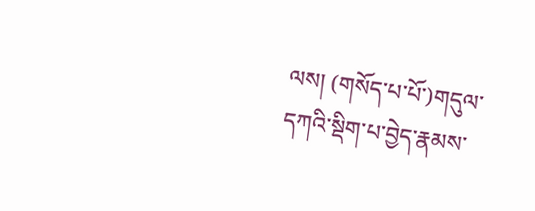ལས། (གསོད་པ་པོ་)གདུལ་དཀའི་སྡིག་པ་བྱེད་རྣམས་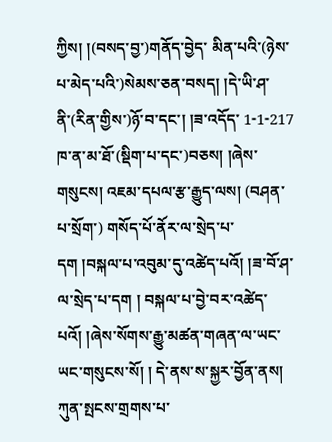ཀྱིས། །(བསད་བྱ་)གནོད་བྱེད་ མིན་པའི་(ཉེས་པ་མེད་པའི་)སེམས་ཅན་བསད། །དེ་ཡི་ཤ་ནི་(རིན་གྱིས་)ཉོ་བ་དང་། །ཟ་འདོད་ 1-1-217 ཁ་ན་མ་ཐོ་(སྡིག་པ་དང་)བཅས། །ཞེས་གསུངས། འཇམ་དཔལ་རྩ་རྒྱུད་ལས། (བཤན་པ་སྲོག་) གསོད་པོ་ནོར་ལ་སྲེད་པ་དག །བསྐལ་པ་འབུམ་དུ་འཚེད་པའོ། །ཟ་བོ་ཤ་ལ་སྲེད་པ་དག ། བསྐལ་པ་བྱེ་བར་འཚེད་པའོ། །ཞེས་སོགས་རྒྱུ་མཚན་གཞན་ལ་ཡང་ཡང་གསུངས་སོ། ། དེ་ནས་ས་སྐྱར་བྱོན་ནས། ཀུན་སྤངས་གྲགས་པ་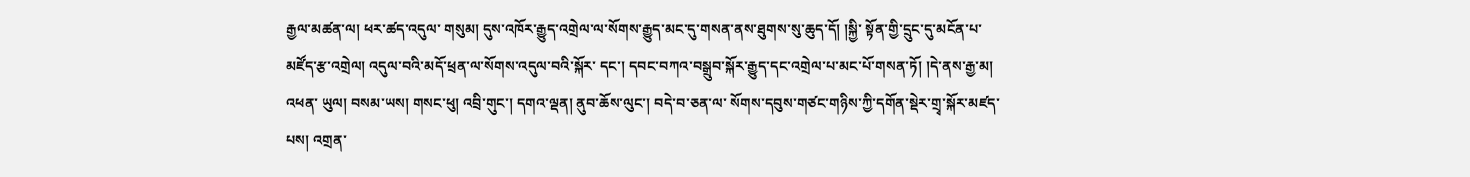རྒྱལ་མཚན་ལ། ཕར་ཚད་འདུལ་ གསུམ། དུས་འཁོར་རྒྱུད་འགྲེལ་ལ་སོགས་རྒྱུད་མང་དུ་གསན་ནས་ཐུགས་སུ་ཆུད་དོ། །སྐྱི་ སྟོན་གྱི་དྲུང་དུ་མངོན་པ་མཛོད་རྩ་འགྲེལ། འདུལ་བའི་མདོ་ཕྲན་ལ་སོགས་འདུལ་བའི་སྐོར་ དང་། དབང་བཀའ་བསྒྲུབ་སྐོར་རྒྱུད་དང་འགྲེལ་པ་མང་པོ་གསན་ཏོ། །དེ་ནས་རྒྱ་མ། འཕན་ ཡུལ། བསམ་ཡས། གསང་ཕུ། འབྲི་གུང་། དགའ་ལྡན། ནུབ་ཆོས་ལུང་། བདེ་བ་ཅན་ལ་ སོགས་དབུས་གཙང་གཉིས་ཀྱི་དགོན་སྡེར་གྲྭ་སྐོར་མཛད་པས། འགྲན་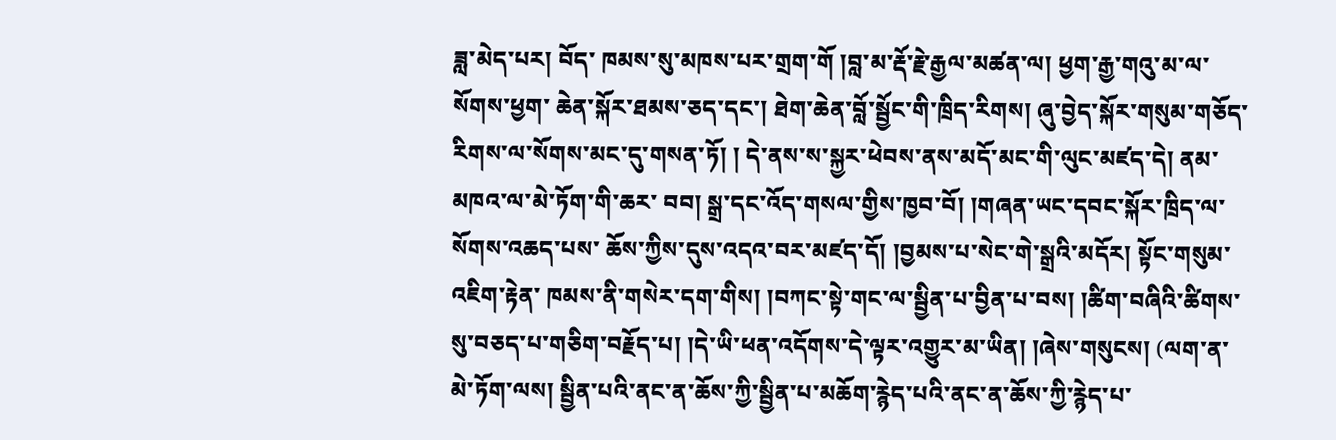ཟླ་མེད་པར། བོད་ ཁམས་སུ་མཁས་པར་གྲག་གོ །བླ་མ་རྡོ་རྗེ་རྒྱལ་མཚན་ལ། ཕྱག་རྒྱ་གའུ་མ་ལ་སོགས་ཕྱག་ ཆེན་སྐོར་ཐམས་ཅད་དང་། ཐེག་ཆེན་བློ་སྦྱོང་གི་ཁྲིད་རིགས། ཞུ་བྱེད་སྐོར་གསུམ་གཅོད་ རིགས་ལ་སོགས་མང་དུ་གསན་ཏོ། ། དེ་ནས་ས་སྐྱར་ཕེབས་ནས་མདོ་མང་གི་ལུང་མཛད་དེ། ནམ་མཁའ་ལ་མེ་ཏོག་གི་ཆར་ བབ། སྒྲ་དང་འོད་གསལ་གྱིས་ཁྱབ་བོ། །གཞན་ཡང་དབང་སྐོར་ཁྲིད་ལ་སོགས་འཆད་པས་ ཆོས་ཀྱིས་དུས་འདའ་བར་མཛད་དོ། །བྱམས་པ་སེང་གེ་སྒྲའི་མདོར། སྟོང་གསུམ་འཇིག་རྟེན་ ཁམས་ནི་གསེར་དག་གིས། །བཀང་སྟེ་གང་ལ་སྦྱིན་པ་བྱིན་པ་བས། །ཚིག་བཞིའི་ཚིགས་ སུ་བཅད་པ་གཅིག་བརྗོད་པ། །དེ་ཡི་ཕན་འདོགས་དེ་ལྟར་འགྱུར་མ་ཡིན། །ཞེས་གསུངས། (ལག་ན་མེ་ཏོག་ལས། སྦྱིན་པའི་ནང་ན་ཆོས་ཀྱི་སྦྱིན་པ་མཆོག་རྙེད་པའི་ནང་ན་ཆོས་ཀྱི་རྙེད་པ་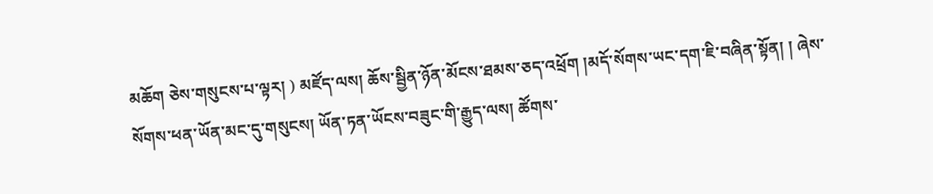མཆོག ཅེས་གསུངས་པ་ལྟར། ) མཛོད་ལས། ཆོས་སྦྱིན་ཉོན་མོངས་ཐམས་ཅད་འཕྲོག །མདོ་སོགས་ཡང་དག་ཇི་བཞིན་སྟོན། ། ཞེས་སོགས་ཕན་ཡོན་མང་དུ་གསུངས། ཡོན་ཏན་ཡོངས་བཟུང་གི་རྒྱུད་ལས། ཚོགས་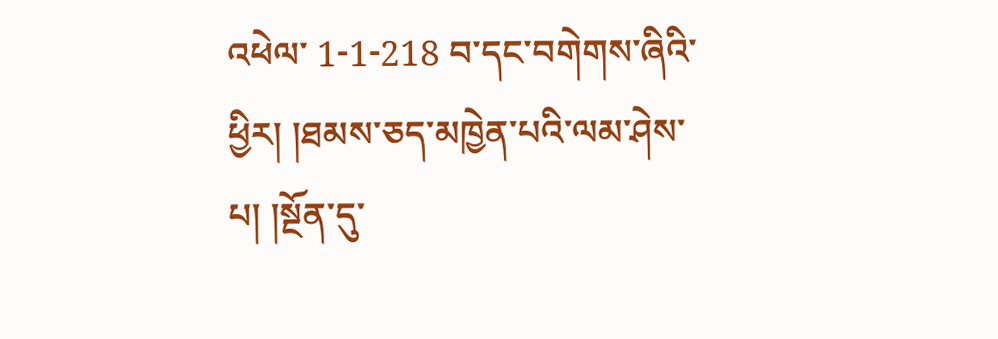འཕེལ་ 1-1-218 བ་དང་བགེགས་ཞིའི་ཕྱིར། །ཐམས་ཅད་མཁྱེན་པའི་ལམ་ཤེས་པ། །སྔོན་དུ་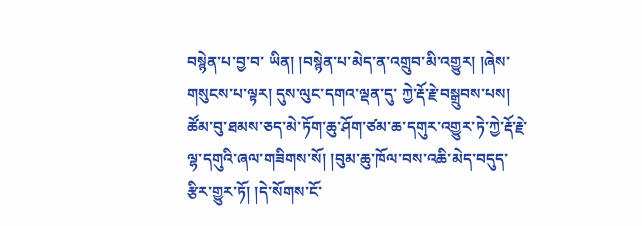བསྙེན་པ་བྱ་བ་ ཡིན། །བསྙེན་པ་མེད་ན་འགྲུབ་མི་འགྱུར། །ཞེས་གསུངས་པ་ལྟར། དུས་ལུང་དགའ་ལྡན་དུ་ ཀྱེ་རྡོ་རྗེ་བསྒྲུབས་པས། ཚོམ་བུ་ཐམས་ཅད་མེ་ཏོག་ཆུ་ཤོག་ཙམ་ཆ་དགུར་འགྱུར་ཏེ་ཀྱེ་རྡོ་རྗེ་ ལྷ་དགུའི་ཞལ་གཟིགས་སོ། །བུམ་ཆུ་ཁོལ་བས་འཆི་མེད་བདུད་རྩིར་གྱུར་ཏོ། །དེ་སོགས་ངོ་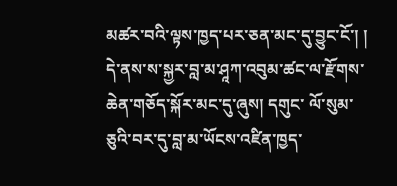མཚར་བའི་ལྟས་ཁྱད་པར་ཅན་མང་དུ་བྱུང་ངོ་། ། དེ་ནས་ས་སྐྱར་བླ་མ་ཤཱཀ་འབུམ་ཚང་ལ་རྫོགས་ཆེན་གཅོད་སྐོར་མང་དུ་ཞུས། དགུང་ ལོ་སུམ་ཅུའི་བར་དུ་བླ་མ་ཡོངས་འཛིན་ཁྱད་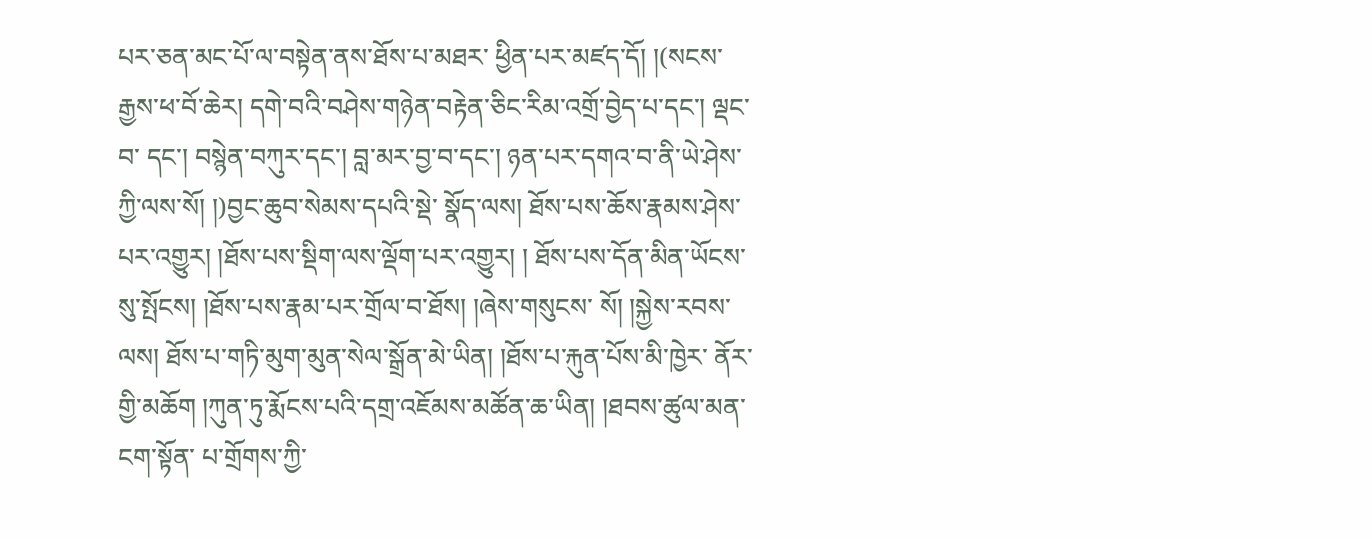པར་ཅན་མང་པོ་ལ་བསྟེན་ནས་ཐོས་པ་མཐར་ ཕྱིན་པར་མཛད་དོ། །(སངས་རྒྱས་ཕ་བོ་ཆེར། དགེ་བའི་བཤེས་གཉེན་བརྟེན་ཅིང་རིམ་འགྲོ་བྱེད་པ་དང་། ལྡང་བ་ དང་། བསྙེན་བཀུར་དང་། བླ་མར་བྱ་བ་དང་། ཉན་པར་དགའ་བ་ནི་ཡེ་ཤེས་ཀྱི་ལས་སོ། །)བྱང་ཆུབ་སེམས་དཔའི་སྡེ་ སྣོད་ལས། ཐོས་པས་ཆོས་རྣམས་ཤེས་པར་འགྱུར། །ཐོས་པས་སྡིག་ལས་ལྡོག་པར་འགྱུར། ། ཐོས་པས་དོན་མིན་ཡོངས་སུ་སྤོངས། །ཐོས་པས་རྣམ་པར་གྲོལ་བ་ཐོས། །ཞེས་གསུངས་ སོ། །སྐྱེས་རབས་ལས། ཐོས་པ་གཏི་མུག་མུན་སེལ་སྒྲོན་མེ་ཡིན། །ཐོས་པ་རྐུན་པོས་མི་ཁྱེར་ ནོར་གྱི་མཆོག །ཀུན་ཏུ་རྨོངས་པའི་དགྲ་འཇོམས་མཚོན་ཆ་ཡིན། །ཐབས་ཚུལ་མན་ངག་སྟོན་ པ་གྲོགས་ཀྱི་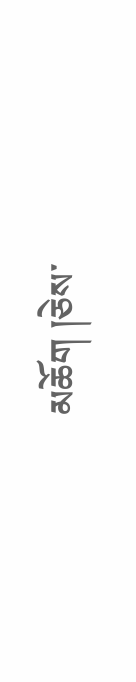མཆོག །ཅེས་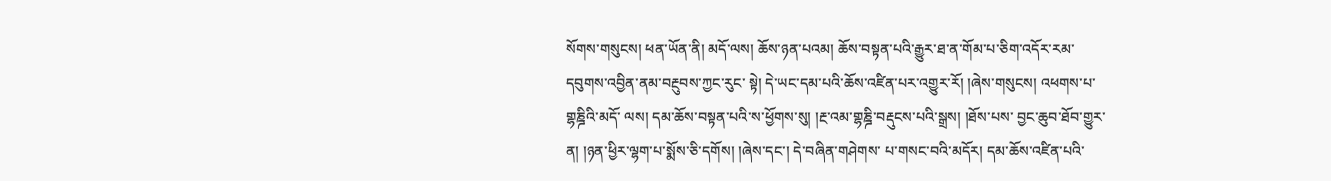སོགས་གསུངས། ཕན་ཡོན་ནི། མདོ་ལས། ཆོས་ཉན་པའམ། ཆོས་བསྟན་པའི་རྒྱུར་ཐ་ན་གོམ་པ་ཅིག་འདོར་རམ་དབུགས་འབྱིན་ནམ་བརྔུབས་ཀྱང་རུང་ སྟེ། དེ་ཡང་དམ་པའི་ཆོས་འཛིན་པར་འགྱུར་རོ། །ཞེས་གསུངས། འཕགས་པ་གྷཎྜིའི་མདོ་ ལས། དམ་ཆོས་བསྟན་པའི་ས་ཕྱོགས་སུ། །རྔ་འམ་གྷཎྜི་བརྡུངས་པའི་སྒྲས། །ཐོས་པས་ བྱང་ཆུབ་ཐོབ་གྱུར་ན། །ཉན་ཕྱིར་ལྷག་པ་སྨོས་ཅི་དགོས། །ཞེས་དང་། དེ་བཞིན་གཤེགས་ པ་གསང་བའི་མདོར། དམ་ཆོས་འཛིན་པའི་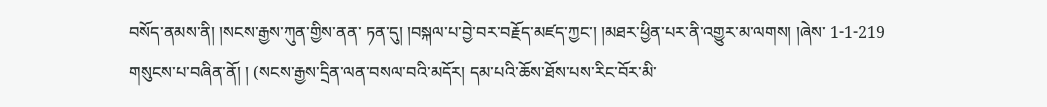བསོད་ནམས་ནི། །སངས་རྒྱས་ཀུན་གྱིས་ནན་ ཏན་དུ། །བསྐལ་པ་བྱེ་བར་བརྗོད་མཛད་ཀྱང་། །མཐར་ཕྱིན་པར་ནི་འགྱུར་མ་ལགས། །ཞེས་ 1-1-219 གསུངས་པ་བཞིན་ནོ། ། (སངས་རྒྱས་དྲིན་ལན་བསལ་བའི་མདོར། དམ་པའི་ཆོས་ཐོས་པས་རིང་བོར་མི་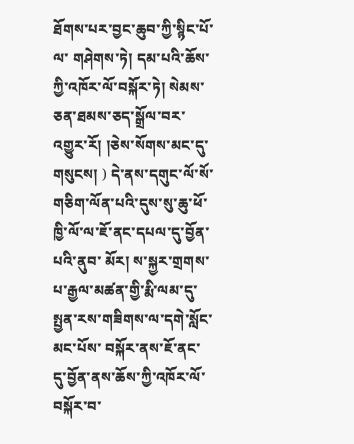ཐོགས་པར་བྱང་ཆུབ་ཀྱི་སྙིང་པོ་ལ་ གཤེགས་ཏེ། དམ་པའི་ཆོས་ཀྱི་འཁོར་ལོ་བསྐོར་ཏེ། སེམས་ཅན་ཐམས་ཅད་སྒྲོལ་བར་འགྱུར་རོ། །ཅེས་སོགས་མང་དུ་གསུངས། ) དེ་ནས་དགུང་ལོ་སོ་གཅིག་ལོན་པའི་དུས་སུ་ཆུ་ཕོ་ཁྱི་ལོ་ལ་ཇོ་ནང་དཔལ་དུ་བྱོན་པའི་ནུབ་ མོར། ས་སྐྱར་གྲགས་པ་རྒྱལ་མཚན་གྱི་རྨི་ལམ་དུ་སྤྱན་རས་གཟིགས་ལ་དགེ་སློང་མང་པོས་ བསྐོར་ནས་ཇོ་ནང་དུ་བྱོན་ནས་ཆོས་ཀྱི་འཁོར་ལོ་བསྐོར་བ་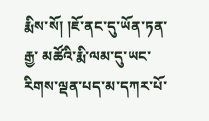རྨིས་སོ། །ཇོ་ནང་དུ་ཡོན་ཏན་རྒྱ་ མཚོའི་རྨི་ལམ་དུ་ཡང་རིགས་ལྡན་པད་མ་དཀར་པོ་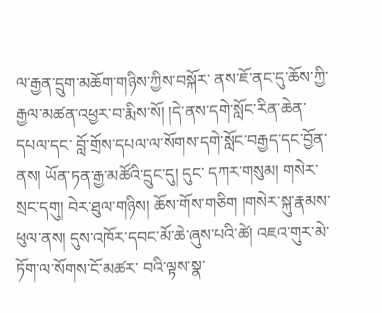ལ་རྒྱན་དྲུག་མཆོག་གཉིས་ཀྱིས་བསྐོར་ ནས་ཇོ་ནང་དུ་ཆོས་ཀྱི་རྒྱལ་མཚན་འཕྱར་བ་རྨིས་སོ། །དེ་ནས་དགེ་སློང་རིན་ཆེན་དཔལ་དང་ བློ་གྲོས་དཔལ་ལ་སོགས་དགེ་སློང་བརྒྱད་དང་བྱོན་ནས། ཡོན་ཏན་རྒྱ་མཚོའི་དྲུང་དུ། དུང་ དཀར་གསུམ། གསེར་སྲང་དགུ། བེར་ཐུལ་གཉིས། ཆོས་གོས་གཅིག །གསེར་སྐུ་རྣམས་ ཕུལ་ནས། དུས་འཁོར་དབང་མོ་ཆེ་ཞུས་པའི་ཚེ། འཇའ་གུར་མེ་ཏོག་ལ་སོགས་ངོ་མཚར་ བའི་ལྟས་སྣ་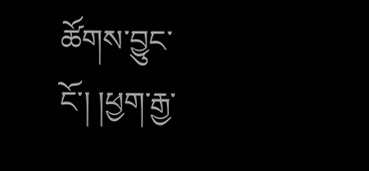ཚོགས་བྱུང་ངོ་། །ཕྱག་རྒྱ་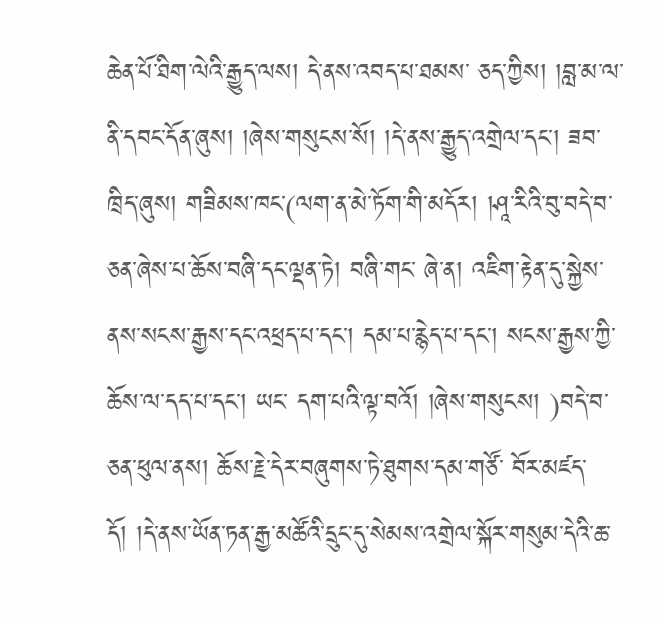ཆེན་པོ་ཐིག་ལེའི་རྒྱུད་ལས། དེ་ནས་འབད་པ་ཐམས་ ཅད་ཀྱིས། །བླ་མ་ལ་ནི་དབང་དོན་ཞུས། །ཞེས་གསུངས་སོ། །དེ་ནས་རྒྱུད་འགྲེལ་དང་། ཟབ་ ཁྲིད་ཞུས། གཟིམས་ཁང་(ལག་ན་མེ་ཏོག་གི་མདོར། །ཤཱ་རིའི་བུ་བདེ་བ་ཅན་ཞེས་པ་ཆོས་བཞི་དང་ལྡན་ཏེ། བཞི་གང་ ཞེ་ན། འཇིག་རྟེན་དུ་སྐྱེས་ནས་སངས་རྒྱས་དང་འཕྲད་པ་དང་། དམ་པ་རྙེད་པ་དང་། སངས་རྒྱས་ཀྱི་ཆོས་ལ་དད་པ་དང་། ཡང་ དག་པའི་ལྟ་བའོ། །ཞེས་གསུངས། )བདེ་བ་ཅན་ཕུལ་ནས། ཆོས་རྗེ་དེར་བཞུགས་ཏེ་ཐུགས་དམ་གཙོ་ བོར་མཛད་དོ། །དེ་ནས་ཡོན་ཏན་རྒྱ་མཚོའི་དྲུང་དུ་སེམས་འགྲེལ་སྐོར་གསུམ་དེའི་ཆ་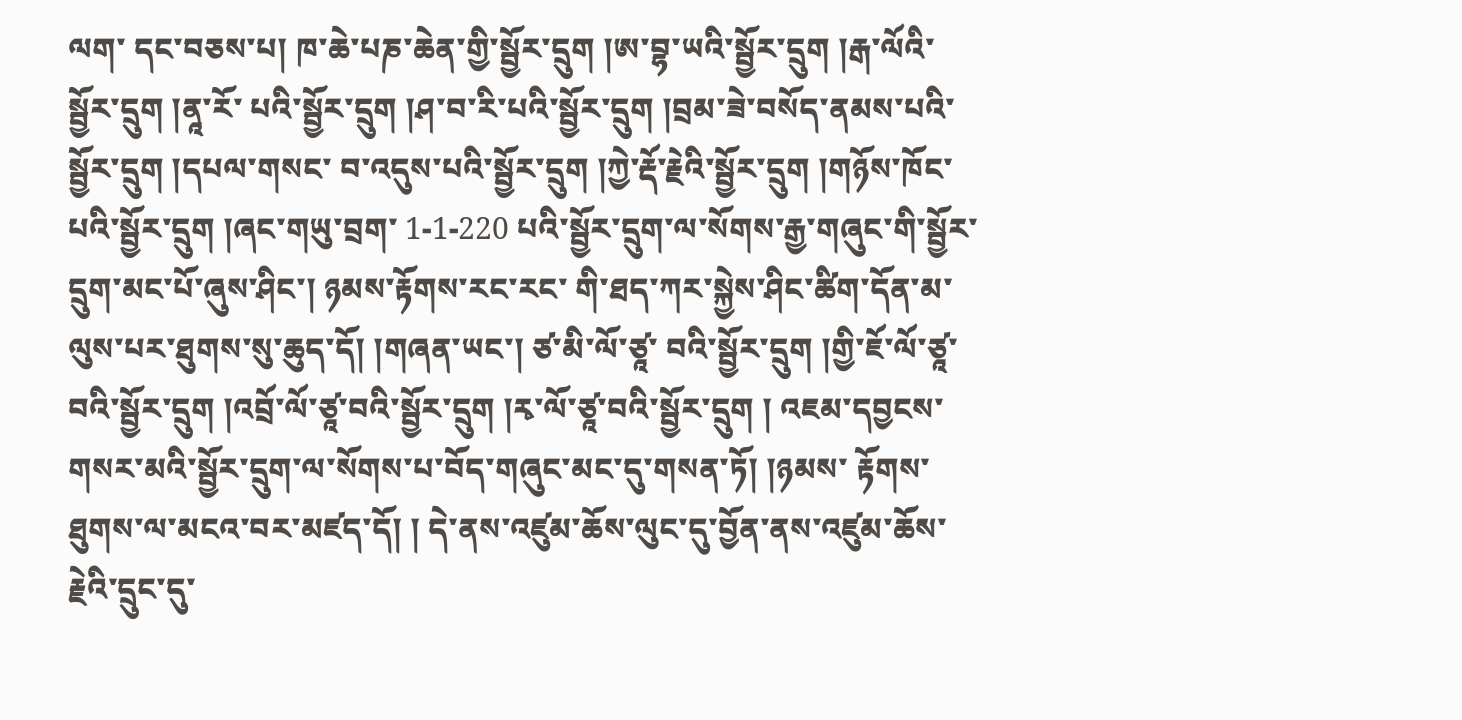ལག་ དང་བཅས་པ། ཁ་ཆེ་པཎ་ཆེན་གྱི་སྦྱོར་དྲུག །ཨ་བྷ་ཡའི་སྦྱོར་དྲུག །རྒ་ལོའི་སྦྱོར་དྲུག །ནཱ་རོ་ པའི་སྦྱོར་དྲུག །ཤ་བ་རི་པའི་སྦྱོར་དྲུག །བྲམ་ཟེ་བསོད་ནམས་པའི་སྦྱོར་དྲུག །དཔལ་གསང་ བ་འདུས་པའི་སྦྱོར་དྲུག །ཀྱེ་རྡོ་རྗེའི་སྦྱོར་དྲུག །གཉོས་ཁོང་པའི་སྦྱོར་དྲུག །ཞང་གཡུ་བྲག་ 1-1-220 པའི་སྦྱོར་དྲུག་ལ་སོགས་རྒྱ་གཞུང་གི་སྦྱོར་དྲུག་མང་པོ་ཞུས་ཤིང་། ཉམས་རྟོགས་རང་རང་ གི་ཐད་ཀར་སྐྱེས་ཤིང་ཚིག་དོན་མ་ལུས་པར་ཐུགས་སུ་ཆུད་དོ། །གཞན་ཡང་། ཙ་མི་ལོ་ཙཱ་ བའི་སྦྱོར་དྲུག །གྱི་ཇོ་ལོ་ཙཱ་བའི་སྦྱོར་དྲུག །འབྲོ་ལོ་ཙཱ་བའི་སྦྱོར་དྲུག །རྭ་ལོ་ཙཱ་བའི་སྦྱོར་དྲུག ། འཇམ་དབྱངས་གསར་མའི་སྦྱོར་དྲུག་ལ་སོགས་པ་བོད་གཞུང་མང་དུ་གསན་ཏོ། །ཉམས་ རྟོགས་ཐུགས་ལ་མངའ་བར་མཛད་དོ། ། དེ་ནས་འཛུམ་ཆོས་ལུང་དུ་བྱོན་ནས་འཛུམ་ཆོས་རྗེའི་དྲུང་དུ་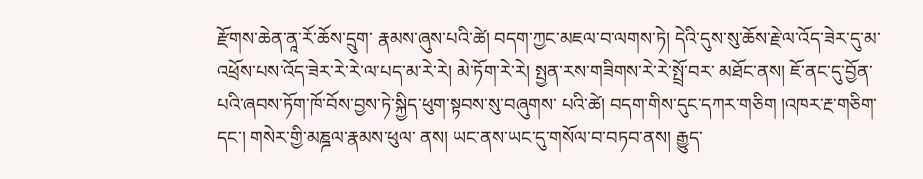རྫོགས་ཆེན་ནཱ་རོ་ཆོས་དྲུག་ རྣམས་ཞུས་པའི་ཚེ། བདག་ཀྱང་མཇལ་བ་ལགས་ཏེ། དེའི་དུས་སུ་ཆོས་རྗེ་ལ་འོད་ཟེར་དུ་མ་ འཕྲོས་པས་འོད་ཟེར་རེ་རེ་ལ་པད་མ་རེ་རེ། མེ་ཏོག་རེ་རེ། སྤྱན་རས་གཟིགས་རེ་རེ་སྤྲོ་བར་ མཐོང་ནས། ཇོ་ནང་དུ་བྱོན་པའི་ཞབས་ཏོག་ཁོ་བོས་བྱས་ཏེ་སྐྱིད་ཕུག་སྟབས་སུ་བཞུགས་ པའི་ཚེ། བདག་གིས་དུང་དཀར་གཅིག །འཁར་རྔ་གཅིག་དང་། གསེར་གྱི་མཎྜལ་རྣམས་ཕུལ་ ནས། ཡང་ནས་ཡང་དུ་གསོལ་བ་བཏབ་ནས། རྒྱུད་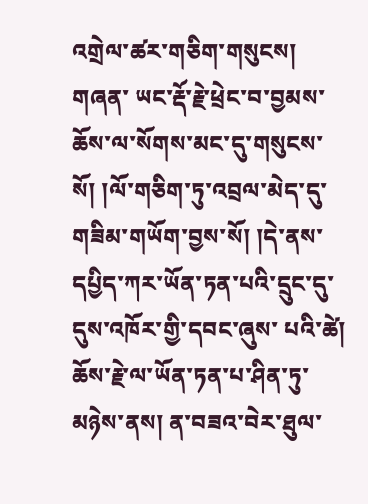འགྲེལ་ཚར་གཅིག་གསུངས། གཞན་ ཡང་རྡོ་རྗེ་ཕྲེང་བ་བྱམས་ཆོས་ལ་སོགས་མང་དུ་གསུངས་སོ། །ལོ་གཅིག་ཏུ་འབྲལ་མེད་དུ་ གཟིམ་གཡོག་བྱས་སོ། །དེ་ནས་དཔྱིད་ཀར་ཡོན་ཏན་པའི་དྲུང་དུ་དུས་འཁོར་གྱི་དབང་ཞུས་ པའི་ཚེ། ཆོས་རྗེ་ལ་ཡོན་ཏན་པ་ཤིན་ཏུ་མཉེས་ནས། ན་བཟའ་བེར་ཐུལ་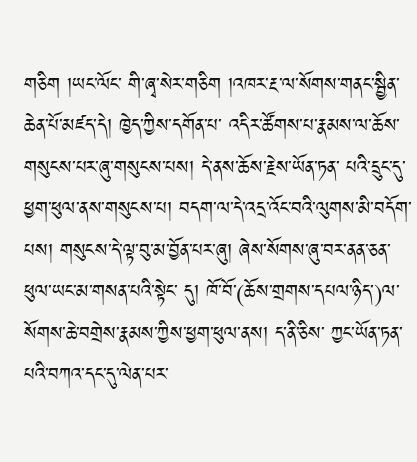གཅིག །ཡང་ལོང་ གི་ཞྭ་སེར་གཅིག །འཁར་རྔ་ལ་སོགས་གནང་སྦྱིན་ཆེན་པོ་མཛད་དེ། ཁྱེད་ཀྱིས་དགོན་པ་ འདིར་ཚོགས་པ་རྣམས་ལ་ཆོས་གསུངས་པར་ཞུ་གསུངས་པས། དེ་ནས་ཆོས་རྗེས་ཡོན་ཏན་ པའི་དྲུང་དུ་ཕྱག་ཕུལ་ནས་གསུངས་པ། བདག་ལ་དེ་འདྲ་འོང་བའི་ལུགས་མི་བདོག་པས། གསུངས་དེ་ལྟ་བུ་མ་བྱོན་པར་ཞུ། ཞེས་སོགས་ཞུ་བར་ནན་ཅན་ཕུལ་ཡང་མ་གསན་པའི་སྟེང་ དུ། ཁོ་བོ་(ཆོས་གྲགས་དཔལ་ཉིད་)ལ་སོགས་ཆེ་བགྲེས་རྣམས་ཀྱིས་ཕྱག་ཕུལ་ནས། ད་ནི་ཅིས་ ཀྱང་ཡོན་ཏན་པའི་བཀའ་དང་དུ་ལེན་པར་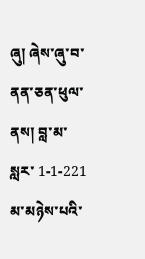ཞུ། ཞེས་ཞུ་བ་ནན་ཅན་ཕུལ་ནས། བླ་མ་སླར་ 1-1-221 མ་མཉེས་པའི་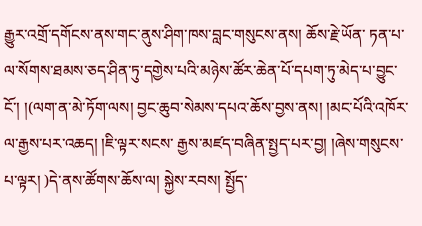རྒྱུར་འགྲོ་དགོངས་ནས་གང་ནུས་ཤིག་ཁས་བླང་གསུངས་ནས། ཆོས་རྗེ་ཡོན་ ཏན་པ་ལ་སོགས་ཐམས་ཅད་ཤིན་ཏུ་དགྱེས་པའི་མཉེས་ཚོར་ཆེན་པོ་དཔག་ཏུ་མེད་པ་བྱུང་ ངོ་། །(ལག་ན་མེ་ཏོག་ལས། བྱང་ཆུབ་སེམས་དཔའ་ཆོས་བྱས་ནས། །མང་པོའི་འཁོར་ལ་རྒྱས་པར་འཆད། །ཇི་ལྟར་སངས་ རྒྱས་མཛད་བཞིན་སྤྱད་པར་བྱ། །ཞེས་གསུངས་པ་ལྟར། )དེ་ནས་ཚོགས་ཆོས་ལ། སྐྱེས་རབས། སྤྱོད་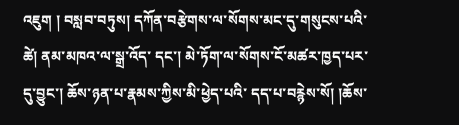འཇུག ། བསླབ་བཏུས། དཀོན་བརྩེགས་ལ་སོགས་མང་དུ་གསུངས་པའི་ཚེ། ནམ་མཁའ་ལ་སྒྲ་འོད་ དང་། མེ་ཏོག་ལ་སོགས་ངོ་མཚར་ཁྱད་པར་དུ་བྱུང་། ཆོས་ཉན་པ་རྣམས་ཀྱིས་མི་ཕྱེད་པའི་ དད་པ་བརྙེས་སོ། །ཆོས་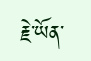རྗེ་ཡོན་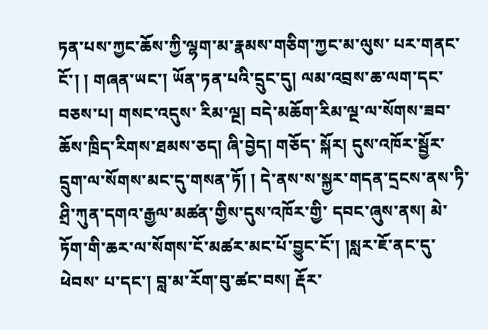ཏན་པས་ཀྱང་ཆོས་ཀྱི་ལྷག་མ་རྣམས་གཅིག་ཀྱང་མ་ལུས་ པར་གནང་ངོ་། ། གཞན་ཡང་། ཡོན་ཏན་པའི་དྲུང་དུ། ལམ་འབྲས་ཆ་ལག་དང་བཅས་པ། གསང་འདུས་ རིམ་ལྔ། བདེ་མཆོག་རིམ་ལྔ་ལ་སོགས་ཟབ་ཆོས་ཁྲིད་རིགས་ཐམས་ཅད། ཞི་བྱེད། གཅོད་ སྐོར། དུས་འཁོར་སྦྱོར་དྲུག་ལ་སོགས་མང་དུ་གསན་ཏོ། ། དེ་ནས་ས་སྐྱར་གདན་དྲངས་ནས་ཏི་ཤྲི་ཀུན་དགའ་རྒྱལ་མཚན་གྱིས་དུས་འཁོར་གྱི་ དབང་ཞུས་ནས། མེ་ཏོག་གི་ཆར་ལ་སོགས་ངོ་མཚར་མང་པོ་བྱུང་ངོ་། །སླར་ཇོ་ནང་དུ་ཕེབས་ པ་དང་། བླ་མ་རོག་བུ་ཚང་བས། རྡོར་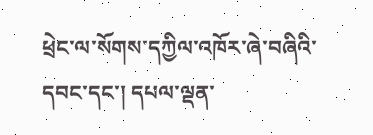ཕྲེང་ལ་སོགས་དཀྱིལ་འཁོར་ཞེ་བཞིའི་དབང་དང་། དཔལ་ལྡན་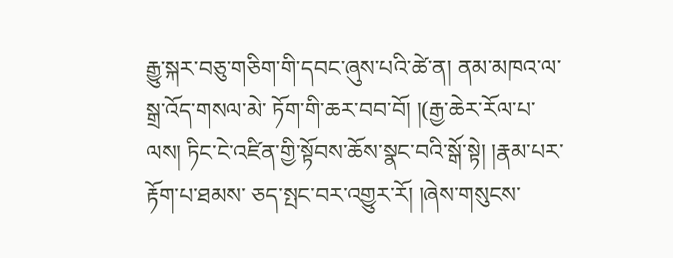རྒྱུ་སྐར་བཅུ་གཅིག་གི་དབང་ཞུས་པའི་ཚེ་ན། ནམ་མཁའ་ལ་སྒྲ་འོད་གསལ་མེ་ ཏོག་གི་ཆར་བབ་བོ། །(རྒྱ་ཆེར་རོལ་པ་ལས། ཏིང་ངེ་འཛིན་གྱི་སྟོབས་ཆོས་སྣང་བའི་སྒོ་སྟེ། །རྣམ་པར་རྟོག་པ་ཐམས་ ཅད་སྤང་བར་འགྱུར་རོ། །ཞེས་གསུངས་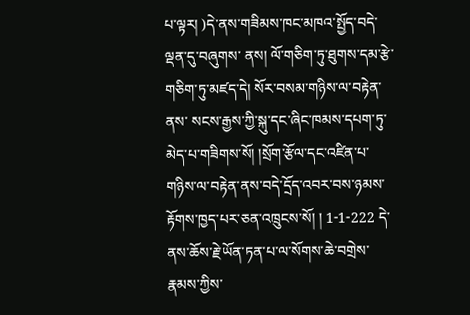པ་ལྟར། )དེ་ནས་གཟིམས་ཁང་མཁའ་སྤྱོད་བདེ་ལྡན་དུ་བཞུགས་ ནས། ལོ་གཅིག་ཏུ་ཐུགས་དམ་རྩེ་གཅིག་ཏུ་མཛད་དེ། སོར་བསམ་གཉིས་ལ་བརྟེན་ནས་ སངས་རྒྱས་ཀྱི་སྐུ་དང་ཞིང་ཁམས་དཔག་ཏུ་མེད་པ་གཟིགས་སོ། །སྲོག་རྩོལ་དང་འཛིན་པ་ གཉིས་ལ་བརྟེན་ནས་བདེ་དྲོད་འབར་བས་ཉམས་རྟོགས་ཁྱད་པར་ཅན་འཁྲུངས་སོ། ། 1-1-222 དེ་ནས་ཆོས་རྗེ་ཡོན་ཏན་པ་ལ་སོགས་ཆེ་བགྲེས་རྣམས་ཀྱིས་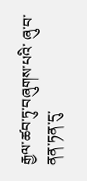རྒྱལ་ཚབ་ཏུ་བཞུགས་པའི་ ཞུ་བ་ནན་ཏན་དུ་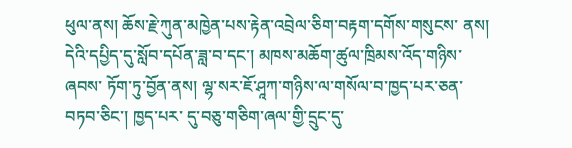ཕུལ་ནས། ཆོས་རྗེ་ཀུན་མཁྱེན་པས་རྟེན་འབྲེལ་ཅིག་བརྟག་དགོས་གསུངས་ ནས། དེའི་དཔྱིད་དུ་སློབ་དཔོན་ཟླ་བ་དང་། མཁས་མཆོག་ཚུལ་ཁྲིམས་འོད་གཉིས་ཞབས་ ཏོག་ཏུ་བྱོན་ནས། ལྷ་སར་ཇོ་ཤཱཀ་གཉིས་ལ་གསོལ་བ་ཁྱད་པར་ཅན་བཏབ་ཅིང་། ཁྱད་པར་ དུ་བཅུ་གཅིག་ཞལ་གྱི་དྲུང་དུ་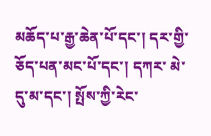མཆོད་པ་རྒྱ་ཆེན་པོ་དང་། དར་གྱི་ཅོད་པན་མང་པོ་དང་། དཀར་ མེ་དུ་མ་དང་། སྤོས་ཀྱི་རེང་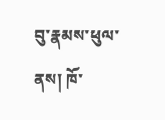བུ་རྣམས་ཕུལ་ནས། ཁོ་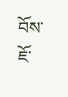བོས་ཇོ་